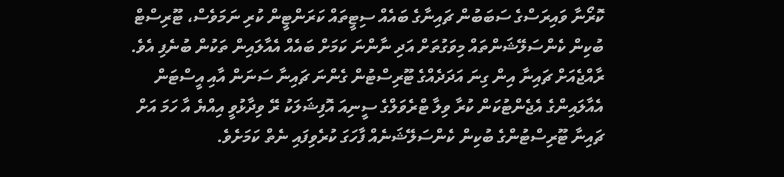ކޮރޯނާ ވައިރަސްގެ ސަބަބުން ޗައިނާގެ ބައެއް ސިޓީތައް ކަރަންޓީން ކުރި ނަމަވެސް، ޓޫރިސްޓް ބުކިން ކެންސަލޭޝަންތައް މިވަގުތަށް އަދި ނާންނަ ކަމަށް ބައެއް އެއާލައިން ތަކުން ބުނެފި އެވެ.
ރާއްޖެއަށް ޗައިނާ އިން ގިނަ އަދަދެއްގެ ޓޫރިސްޓުން ގެންނަ ޗައިނާ ސަނަން އާއި އީސްޓަން އެއާލައިންގެ އެޖެންޓުކަން ކުރާ ވިލާ ޓްރެވަލްގެ ސީނިއަ އޮފިޝަލަކު ރޭ ވިދާޅުވީ އިއްޔެ އާ ހަމަ އަށް ޗައިނާ ޓޫރިސްޓުންގެ ބުކިން ކެންސަލޭޝަނެއް ފާހަގަ ކުރެވިފައި ނެތް ކަމަށެވެ.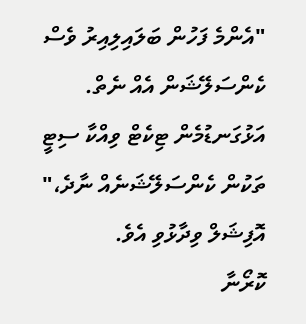"އެންމެ ފަހުން ބަލައިލިއިރު ވެސް ކެންސަލޭޝަން އެއް ނެތް. އަޅުގަނޑުމެން ޓިކެޓް ވިއްކާ ސިޓީ ތަކުން ކެންސަލޭޝަނެއް ނާދެ،" އޮފިޝަލް ވިދާޅުވި އެވެ.
ކޮރޯނާ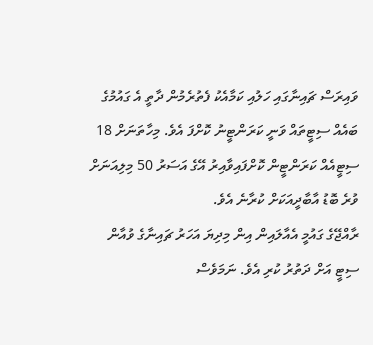ވައިރަސް ޗައިނާގައި ހަލުއި ކަމާއެކު ފެތުރެމުން ދާތީ އެ ގައުމުގެ ބައެއް ސިޓީތައް ވަނީ ކަރަންޓީނު ކޮށްފަ އެވެ. މިހާތަނަށް 18 ސިޓީއެއް ކަރަންޓީން ކޮށްފައިވާއިރު އޭގެ އަސަރު 50 މިލިއަނަށް ވުރެ ބޮޑު އާބާދީއަކަށް ކުރާނެ އެވެ.
ރާއްޖޭގެ ގައުމީ އެއާލައިން އިން މިދިޔަ އަހަރު ޗައިނާގެ ވުއާން ސިޓީ އަށް ދަތުރު ކުރި އެވެ. ނަމަވެސް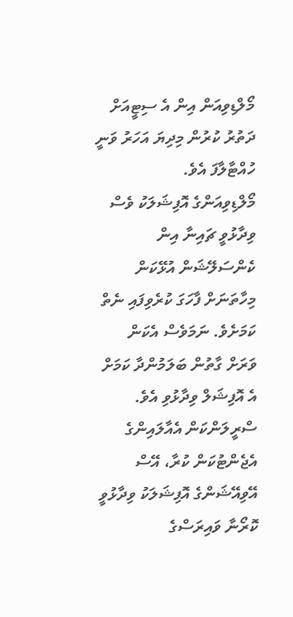މޯލްޑިވިއަން އިން އެ ސިޓީއަށް ދަތުރު ކުރުން މިދިޔަ އަހަރު ވަނީ ހުއްޓާލާފަ އެވެ.
މޯލްޑިވިއަންގެ އޮފިޝަލަކު ވެސް ވިދާޅުވީ ޗައިނާ އިން ކެންސަލޭޝަން އުޅޭކަން މިހާތަނަށް ފާހަގަ ކުރެވިފައި ނެތް ކަމަށެވެ. ނަމަވެސް އެކަން ވަރަށް ގާތުން ބަލަމުންދާ ކަމަށް އެ އޮފިޝަލް ވިދާޅުވި އެވެ.
ސްރީލަންކަން އެއާލައިންގެ އެޖެންޓުކަން ކުރާ، އޭސް އޭވިއޭޝަންގެ އޮފިޝަލަކު ވިދާޅުވީ ކޮރޯނާ ވައިރަސްގެ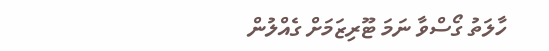ހާލަތު ގޯސްވާ ނަމަ ޓޫރިޒަމަށް ގެއްލުން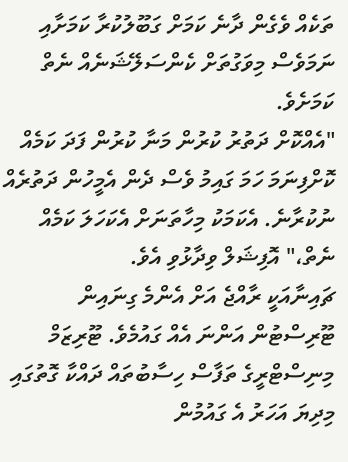ތަކެއް ވެގެން ދާނެ ކަމަށް ގަބޫލުކުރާ ކަމަށާއި ނަމަވެސް މިވަގުތަށް ކެންސަލޭޝަނެއް ނެތް ކަމަށެވެ.
"އެއްކޮށް ދަތުރު ކުރުން މަނާ ކުރުން ފަދަ ކަމެއް ކޮށްފިނަމަ ހަމަ ގައިމު ވެސް ދެން އެމީހުން ދަތުރެއް ނުކުރާނެ. އެކަމަކު މިހާތަނަށް އެކަހަލަ ކަމެއް ނެތް،" އޮފިޝަލް ވިދާޅުވި އެވެ.
ޗައިނާއަކީ ރާއްޖެ އަށް އެންމެ ގިނައިން ޓޫރިސްޓުން އަންނަ އެއް ގައުމެވެ. ޓޫރިޒަމް މިނިސްޓްރީގެ ތަފާސް ހިސާބުތައް ދައްކާ ގޮތުގައި މިދިޔަ އަހަރު އެ ގައުމުން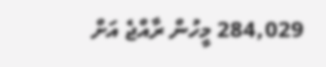284,029 މީހުން ރާއްޖެ އަށް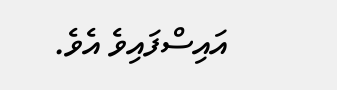އައިސްފައިވެ އެވެ.